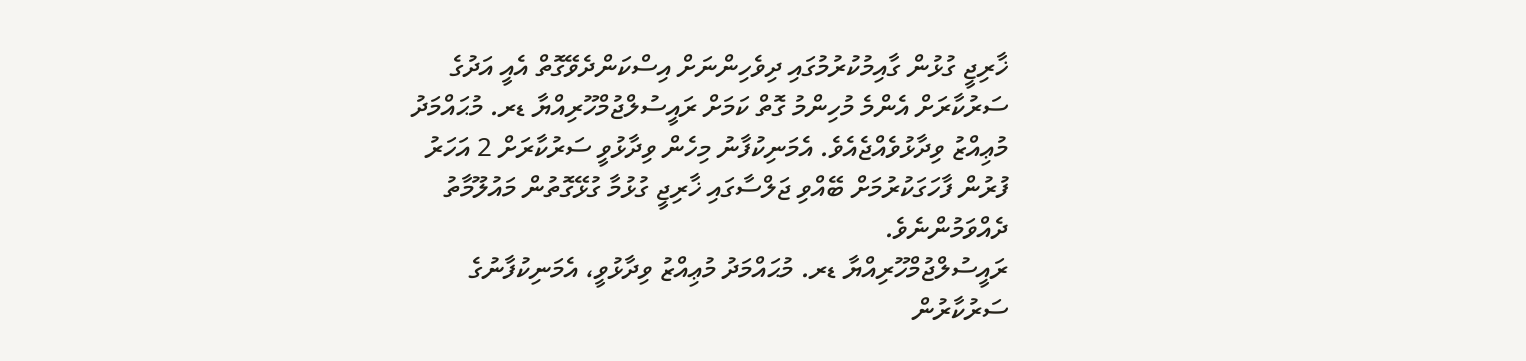ޚާރިޖީ ގުޅުން ގާއިމުކުރުމުގައި ދިވެހިންނަށް އިސްކަންދެވޭގޮތް އެއީ އަދުގެ ސަރުކާރަށް އެންމެ މުހިންމު ގޮތް ކަމަށް ރައީސުލްޖުމްހޫރިއްޔާ ޑރ. މުޙައްމަދު މުޢިއްޒު ވިދާޅުވެއްޖެއެވެ. އެމަނިކުފާނު މިހެން ވިދާޅުވީ ސަރުކާރަށް 2 އަހަރު ފުރުން ފާހަގަކުރުމަށް ބޭއްވި ޖަލްސާގައި ޚާރިޖީ ގުޅުމާ ގުޅޭގޮތުން މައުލޫމާތު ދެއްވަމުންނެވެ.
ރައީސުލްޖުމްހޫރިއްޔާ ޑރ. މުޙައްމަދު މުޢިއްޒު ވިދާޅުވީ، އެމަނިކުފާނުގެ ސަރުކާރުން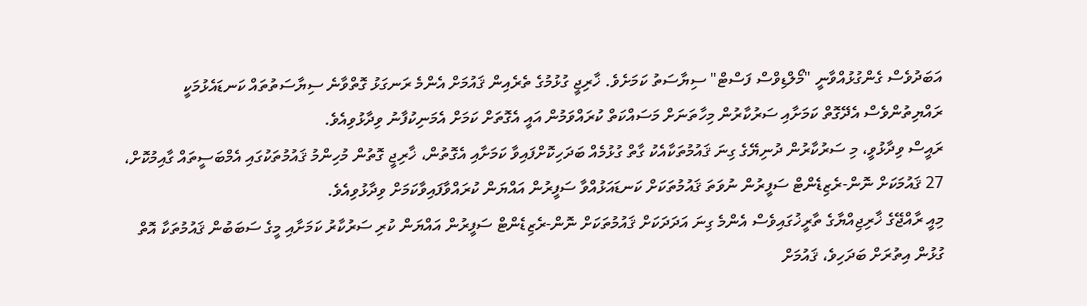އަބަދުވެސް ގެންގުޅުއްވާނީ "މޯލްޑިވްސް ފަސްޓް" ސިޔާސަތު ކަމަށެވެ. ޚާރިޖީ ގުޅުމުގެ ތެރެއިން ޤައުމަށް އެންމެ ރަނގަޅު ގޮތްވާނެ ސިޔާސަތުތައް ކަނޑައެޅުމަކީ ރައްޔިތުންވެސް އެދޭގޮތް ކަމަށާއި ސަރުކާރުން މިހާތަނަށް މަސައްކަތް ކުރައްވަމުން އައީ އެގޮތަށް ކަމަށް އެމަނިކުފާނު ވިދާޅުވިއެވެ.
ރައީސް ވިދާޅުވީ، މި ސަރުކާރުން ދުނިޔޭގެ ގިނަ ޤައުމުތަކާއެކު ގާތް ގުޅުމެއް ބަދަހިކޮށްފައިވާ ކަމަށާއި އެގޮތުން، ޚާރިޖީ ގޮތުން މުހިންމު ޤައުމުތަކުގައި އެމްބަސީތައް ގާއިމުކޮށް، 27 ޤައުމަކަށް ނޮން-ރެޒިޑެންޓް ސަފީރުން ނުވަތަ ޤައުމުތަކަށް ކަނޑައަޅުއްވާ ސަފީރުން އައްޔަން ކުރައްވާފައިވާކަމަށް ވިދާޅުވިއެވެ.
މިއީ ރާއްޖޭގެ ޚާރިޖިއްޔާގެ ތާރީޚުގައިވެސް އެންމެ ގިނަ އަދަދަކަށް ޤައުމުތަކަށް ނޮން-ރެޒިޑެންޓް ސަފީރުން އައްޔަން ކުރި ސަރުކާރު ކަމަށާއި މީގެ ސަބަބުން ޤައުމުތަކާ އޮތް ގުޅުން އިތުރަށް ބަދަހިވެ، ޤައުމަށް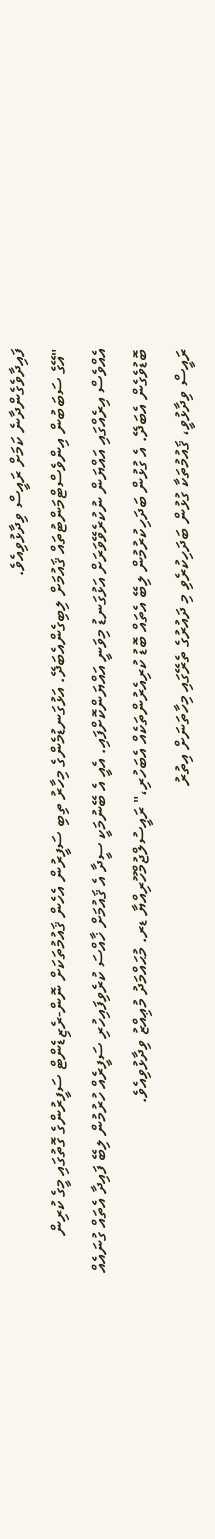ފައިދާވެގެންދާނެ ކަމަށް ރައީސް ވިދާޅުވިއެވެ.
"އޭގެ ސަބަބުން އިންވެސްޓްމަންޓުތައް ޤައުމަށް ލިބިގެންއެބަދޭ. އަޅުގަނޑުމެންގެ މިހާރު ތިބި ސަފީރުން އެހެން ޤައުމުތަކަށް ނޮން-ރެޒިޑެންޓް ސަފީރުންގެ ގޮތުގައި މީގެ ކުރިން އެއްވެސް އިރެއްގައި އައްޔަން ނުކުރެވޭވަރަށް އަޅުގަނޑު މިވަނީ އައްޔަންކޮށްފައި. އެއީ އެ ބޭނުމަކީ ސީދާ އެ ޤައުމަށް ޚާއްސަ ކުރެވިފައިހުރި ސަފީރެއް ހުރުމުން ލިބޭ ފައިދާ އެތައް ގުނައެއް ބޮޑުވެގެން އެބަދޭ. އެ ގުޅުން ބަދަހިކުރުމުން ލިބޭ އެތައް ބޮޑު ކުރިއެރުންތަކެއް އެބަހުރި،" ރައީސުލްޖުމްހޫރިއްޔާ ޑރ. މުޙައްމަދު މުޢިއްޒު ވިދާޅުވިއެވެ.
ރައީސް ވިދާޅުވީ، ޤައުމުތަކާ ގުޅުން ބަދަހިކުރެވި މި ދައުރުގެ ތެރޭގައި މިހާތަނަށް އިތުރު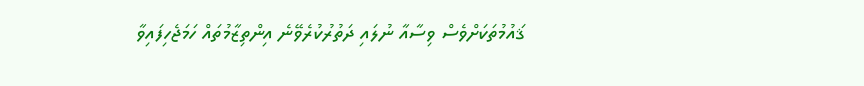ޤައުމުތަކަށްވެސް ވިސާއާ ނުލައި ދަތުރުކުރެވޭނެ އިންތިޒާމުތައް ހަމަޖެހިފައިވާ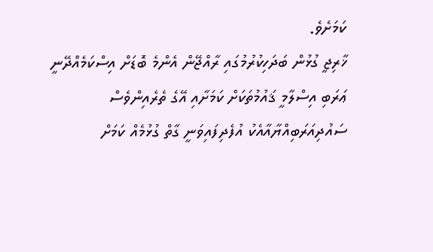ކަމަށެވެ.
ޚާރިޖީ ގުޅުން ބަދަހިކުރުމުގައި ރާއްޖޭން އެންމެ ބޮޑަށް އިސްކަމެއްދޭނީ ޢަރަބި އިސްލާމީ ޤައުމުތަކަށް ކަމަށާއި އޭގެ ތެރެއިންވެސް ސައުދިއަރަބިއްޔާއާއެކު އުފެދިފައިވަނީ ގާތް ގުޅުމެއް ކަމަށް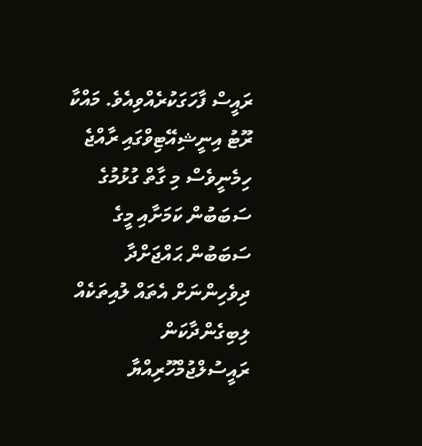ރައީސް ފާހަގަކުރެއްވިއެވެ. މައްކާ ރޫޓު އިނީޝިއޭޓިވްގައި ރާއްޖެ ހިމެނީވެސް މި ގާތް ގުޅުމުގެ ސަބަބުން ކަމަށާއި މީގެ ސަބަބުން ޙައްޖަށްދާ ދިވެހިންނަށް އެތައް ލުއިތަކެއް ލިބިގެންދާކަން ރައީސުލްޖުމްހޫރިއްޔާ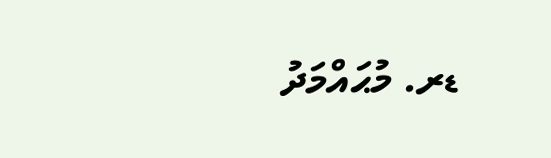ޑރ. މުޙައްމަދު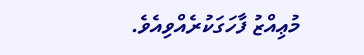މުޢިއްޒު ފާހަގަކުރެއްވިއެވެ.